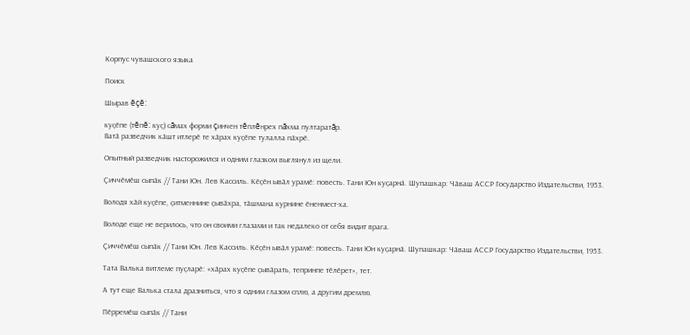Корпус чувашского языка

Поиск

Шырав ĕçĕ:

куҫӗпе (тĕпĕ: куҫ) сăмах форми çинчен тĕплĕнрех пăхма пултаратăр.
Ватӑ разведчик кӑшт итлерӗ те хӑрах куҫӗпе тулалла пӑхрӗ.

Опытный разведчик насторожился и одним глазком выглянул из щели.

Ҫиччӗмӗш сыпӑк // Тани Юн. Лев Кассиль. Кӗҫӗн ывӑл урамӗ: повесть. Тани Юн куҫарнӑ. Шупашкар: Чӑваш АССР Государство Издательстви, 1953.

Володя хӑй куҫӗпе, ҫитменнине ҫывӑхра, тӑшмана курнине ӗненмест-ха.

Володе еще не верилось, что он своими глазами и так недалеко от себя видит врага.

Ҫиччӗмӗш сыпӑк // Тани Юн. Лев Кассиль. Кӗҫӗн ывӑл урамӗ: повесть. Тани Юн куҫарнӑ. Шупашкар: Чӑваш АССР Государство Издательстви, 1953.

Тата Валька витлеме пуҫларӗ: «хӑрах куҫӗпе ҫывӑрать, тепринпе тӗлӗрет», тет.

А тут еще Валька стала дразниться, что я одним глазом сплю, а другим дремлю.

Пӗрремӗш сыпӑк // Тани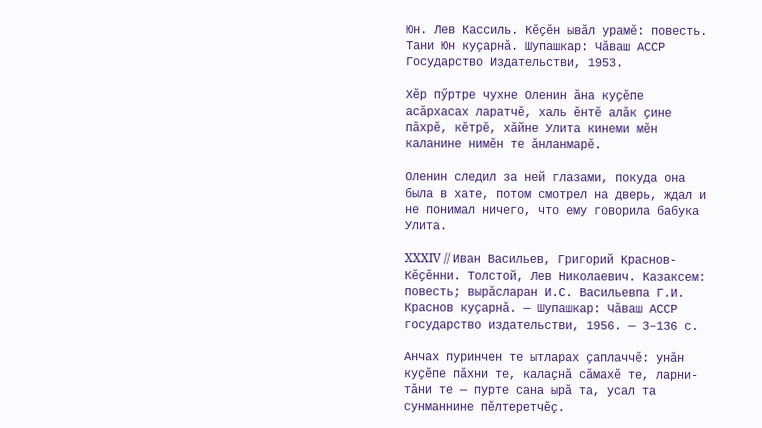Юн. Лев Кассиль. Кӗҫӗн ывӑл урамӗ: повесть. Тани Юн куҫарнӑ. Шупашкар: Чӑваш АССР Государство Издательстви, 1953.

Хӗр пӳртре чухне Оленин ӑна куҫӗпе асӑрхасах ларатчӗ, халь ӗнтӗ алӑк ҫине пӑхрӗ, кӗтрӗ, хӑйне Улита кинеми мӗн каланине нимӗн те ӑнланмарӗ.

Оленин следил за ней глазами, покуда она была в хате, потом смотрел на дверь, ждал и не понимал ничего, что ему говорила бабука Улита.

XXXIV // Иван Васильев, Григорий Краснов-Кӗҫӗнни. Толстой, Лев Николаевич. Казаксем: повесть; вырӑсларан И.С. Васильевпа Г.И. Краснов куҫарнӑ. — Шупашкар: Чӑваш АССР государство издательстви, 1956. — 3–136 с.

Анчах пуринчен те ытларах ҫаплаччӗ: унӑн куҫӗпе пӑхни те, калаҫнӑ сӑмахӗ те, ларни-тӑни те — пурте сана ырӑ та, усал та сунманнине пӗлтеретчӗҫ.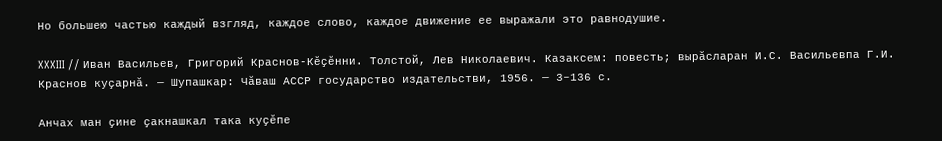Но большею частью каждый взгляд, каждое слово, каждое движение ее выражали это равнодушие.

XXXIII // Иван Васильев, Григорий Краснов-Кӗҫӗнни. Толстой, Лев Николаевич. Казаксем: повесть; вырӑсларан И.С. Васильевпа Г.И. Краснов куҫарнӑ. — Шупашкар: Чӑваш АССР государство издательстви, 1956. — 3–136 с.

Анчах ман ҫине ҫакнашкал така куҫӗпе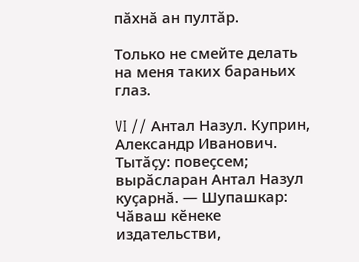пӑхнӑ ан пултӑр.

Только не смейте делать на меня таких бараньих глаз.

VI // Антал Назул. Куприн, Александр Иванович. Тытӑҫу: повеҫсем; вырӑсларан Антал Назул куҫарнӑ. — Шупашкар: Чӑваш кӗнеке издательстви,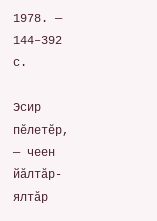1978. — 144–392 с.

Эсир пӗлетӗр, — чеен йӑлтӑр-ялтӑр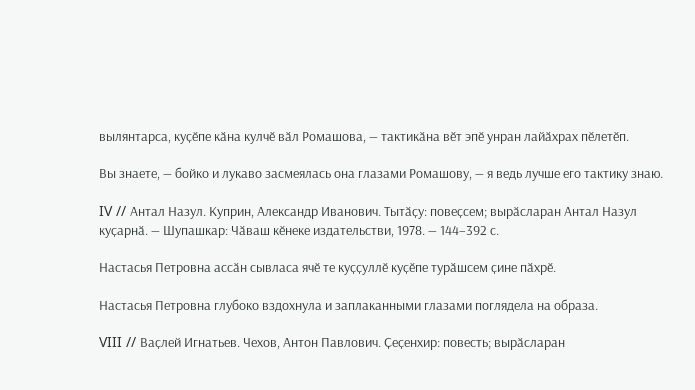вылянтарса, куҫӗпе кӑна кулчӗ вӑл Ромашова, — тактикӑна вӗт эпӗ унран лайӑхрах пӗлетӗп.

Вы знаете, — бойко и лукаво засмеялась она глазами Ромашову, — я ведь лучше его тактику знаю.

IV // Антал Назул. Куприн, Александр Иванович. Тытӑҫу: повеҫсем; вырӑсларан Антал Назул куҫарнӑ. — Шупашкар: Чӑваш кӗнеке издательстви, 1978. — 144–392 с.

Настасья Петровна ассӑн сывласа ячӗ те куҫҫуллӗ куҫӗпе турӑшсем ҫине пӑхрӗ.

Настасья Петровна глубоко вздохнула и заплаканными глазами поглядела на образа.

VIII // Ваҫлей Игнатьев. Чехов, Антон Павлович. Ҫеҫенхир: повесть; вырӑсларан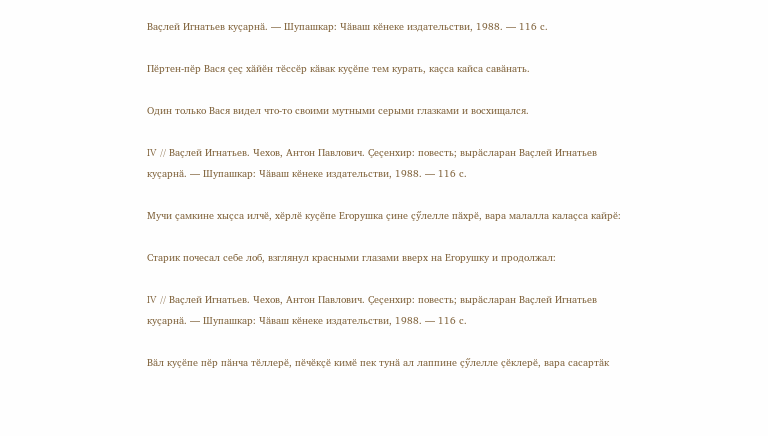Ваҫлей Игнатьев куҫарнӑ. — Шупашкар: Чӑваш кӗнеке издательстви, 1988. — 116 с.

Пӗртен-пӗр Вася ҫеҫ хӑйӗн тӗссӗр кӑвак куҫӗпе тем курать, каҫса кайса савӑнать.

Один только Вася видел что-то своими мутными серыми глазками и восхищался.

IV // Ваҫлей Игнатьев. Чехов, Антон Павлович. Ҫеҫенхир: повесть; вырӑсларан Ваҫлей Игнатьев куҫарнӑ. — Шупашкар: Чӑваш кӗнеке издательстви, 1988. — 116 с.

Мучи ҫамкине хыҫса илчӗ, хӗрлӗ куҫӗпе Егорушка ҫине ҫӳлелле пӑхрӗ, вара малалла калаҫса кайрӗ:

Старик почесал себе лоб, взглянул красными глазами вверх на Егорушку и продолжал:

IV // Ваҫлей Игнатьев. Чехов, Антон Павлович. Ҫеҫенхир: повесть; вырӑсларан Ваҫлей Игнатьев куҫарнӑ. — Шупашкар: Чӑваш кӗнеке издательстви, 1988. — 116 с.

Вӑл куҫӗпе пӗр пӑнча тӗллерӗ, пӗчӗкҫӗ кимӗ пек тунӑ ал лаппине ҫӳлелле ҫӗклерӗ, вара сасартӑк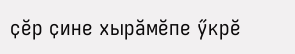ҫӗр ҫине хырӑмӗпе ӳкрӗ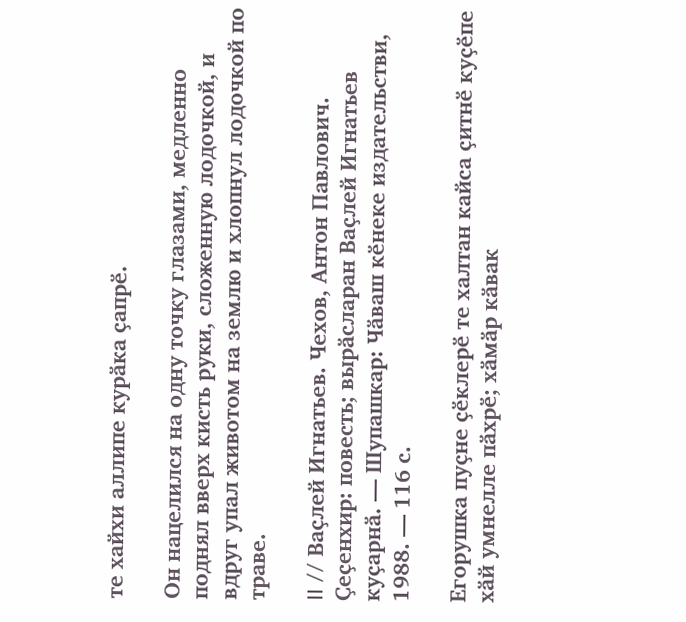те хайхи аллипе курӑка ҫапрӗ.

Он нацелился на одну точку глазами, медленно поднял вверх кисть руки, сложенную лодочкой, и вдруг упал животом на землю и хлопнул лодочкой по траве.

II // Ваҫлей Игнатьев. Чехов, Антон Павлович. Ҫеҫенхир: повесть; вырӑсларан Ваҫлей Игнатьев куҫарнӑ. — Шупашкар: Чӑваш кӗнеке издательстви, 1988. — 116 с.

Егорушка пуҫне ҫӗклерӗ те халтан кайса ҫитнӗ куҫӗпе хӑй умнелле пӑхрӗ; хӑмӑр кӑвак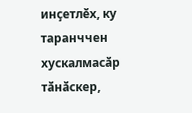инҫетлӗх, ку таранччен хускалмасӑр тӑнӑскер,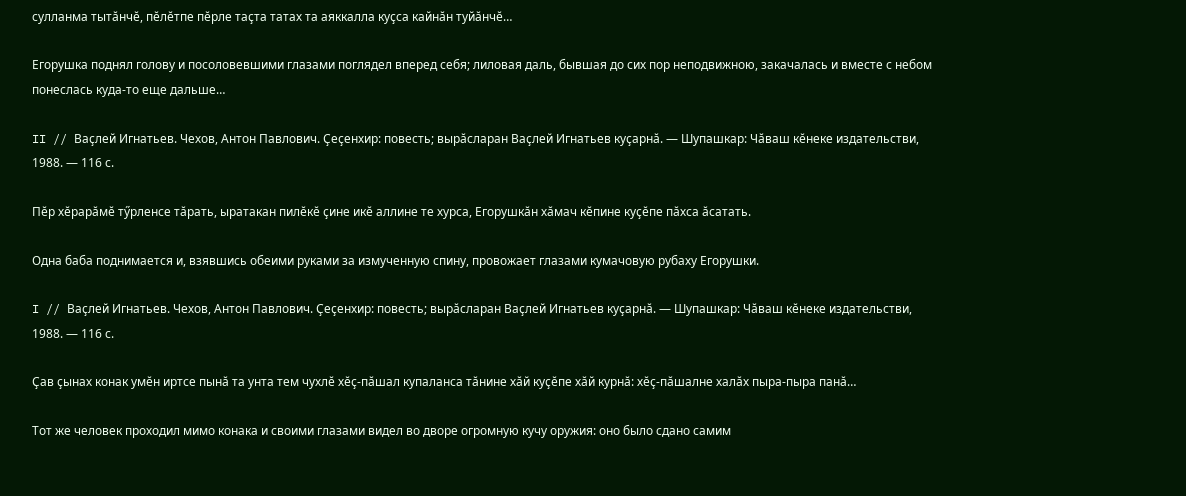сулланма тытӑнчӗ, пӗлӗтпе пӗрле таҫта татах та аяккалла куҫса кайнӑн туйӑнчӗ…

Егорушка поднял голову и посоловевшими глазами поглядел вперед себя; лиловая даль, бывшая до сих пор неподвижною, закачалась и вместе с небом понеслась куда-то еще дальше…

II // Ваҫлей Игнатьев. Чехов, Антон Павлович. Ҫеҫенхир: повесть; вырӑсларан Ваҫлей Игнатьев куҫарнӑ. — Шупашкар: Чӑваш кӗнеке издательстви, 1988. — 116 с.

Пӗр хӗрарӑмӗ тӳрленсе тӑрать, ыратакан пилӗкӗ ҫине икӗ аллине те хурса, Егорушкӑн хӑмач кӗпине куҫӗпе пӑхса ӑсатать.

Одна баба поднимается и, взявшись обеими руками за измученную спину, провожает глазами кумачовую рубаху Егорушки.

I // Ваҫлей Игнатьев. Чехов, Антон Павлович. Ҫеҫенхир: повесть; вырӑсларан Ваҫлей Игнатьев куҫарнӑ. — Шупашкар: Чӑваш кӗнеке издательстви, 1988. — 116 с.

Ҫав ҫынах конак умӗн иртсе пынӑ та унта тем чухлӗ хӗҫ-пӑшал купаланса тӑнине хӑй куҫӗпе хӑй курнӑ: хӗҫ-пӑшалне халӑх пыра-пыра панӑ…

Тот же человек проходил мимо конака и своими глазами видел во дворе огромную кучу оружия: оно было сдано самим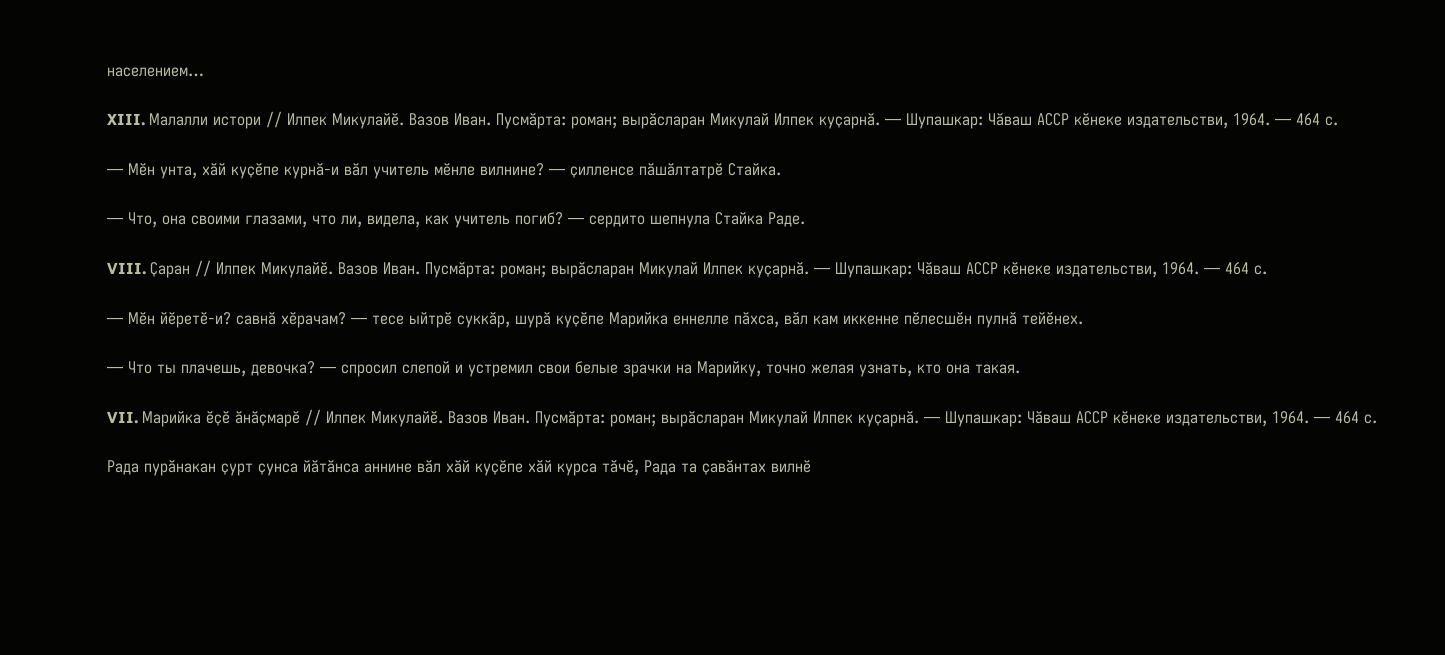населением…

XIII. Малалли истори // Илпек Микулайӗ. Вазов Иван. Пусмӑрта: роман; вырӑсларан Микулай Илпек куҫарнӑ. — Шупашкар: Чӑваш АССР кӗнеке издательстви, 1964. — 464 с.

— Мӗн унта, хӑй куҫӗпе курнӑ-и вӑл учитель мӗнле вилнине? — ҫилленсе пӑшӑлтатрӗ Стайка.

— Что, она своими глазами, что ли, видела, как учитель погиб? — сердито шепнула Стайка Раде.

VIII. Ҫаран // Илпек Микулайӗ. Вазов Иван. Пусмӑрта: роман; вырӑсларан Микулай Илпек куҫарнӑ. — Шупашкар: Чӑваш АССР кӗнеке издательстви, 1964. — 464 с.

— Мӗн йӗретӗ-и? савнӑ хӗрачам? — тесе ыйтрӗ суккӑр, шурӑ куҫӗпе Марийка еннелле пӑхса, вӑл кам иккенне пӗлесшӗн пулнӑ тейӗнех.

— Что ты плачешь, девочка? — спросил слепой и устремил свои белые зрачки на Марийку, точно желая узнать, кто она такая.

VII. Марийка ӗҫӗ ӑнӑҫмарӗ // Илпек Микулайӗ. Вазов Иван. Пусмӑрта: роман; вырӑсларан Микулай Илпек куҫарнӑ. — Шупашкар: Чӑваш АССР кӗнеке издательстви, 1964. — 464 с.

Рада пурӑнакан ҫурт ҫунса йӑтӑнса аннине вӑл хӑй куҫӗпе хӑй курса тӑчӗ, Рада та ҫавӑнтах вилнӗ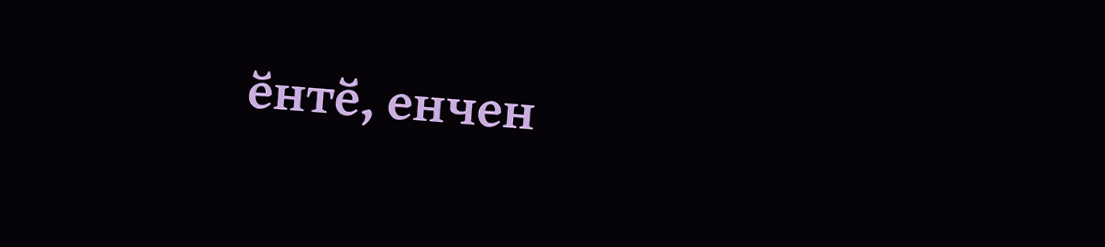ӗнтӗ, енчен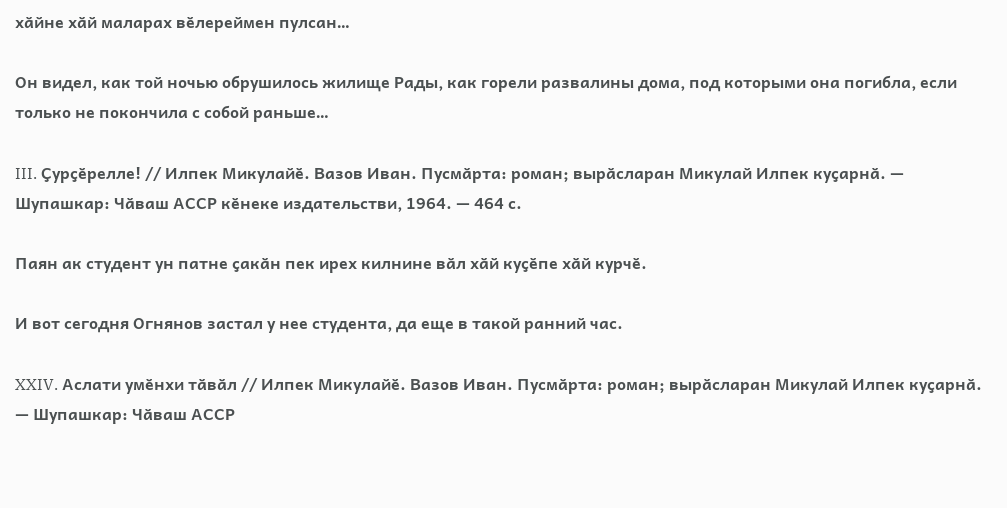хӑйне хӑй маларах вӗлереймен пулсан…

Он видел, как той ночью обрушилось жилище Рады, как горели развалины дома, под которыми она погибла, если только не покончила с собой раньше…

III. Ҫурҫӗрелле! // Илпек Микулайӗ. Вазов Иван. Пусмӑрта: роман; вырӑсларан Микулай Илпек куҫарнӑ. — Шупашкар: Чӑваш АССР кӗнеке издательстви, 1964. — 464 с.

Паян ак студент ун патне ҫакӑн пек ирех килнине вӑл хӑй куҫӗпе хӑй курчӗ.

И вот сегодня Огнянов застал у нее студента, да еще в такой ранний час.

XXIV. Аслати умӗнхи тӑвӑл // Илпек Микулайӗ. Вазов Иван. Пусмӑрта: роман; вырӑсларан Микулай Илпек куҫарнӑ. — Шупашкар: Чӑваш АССР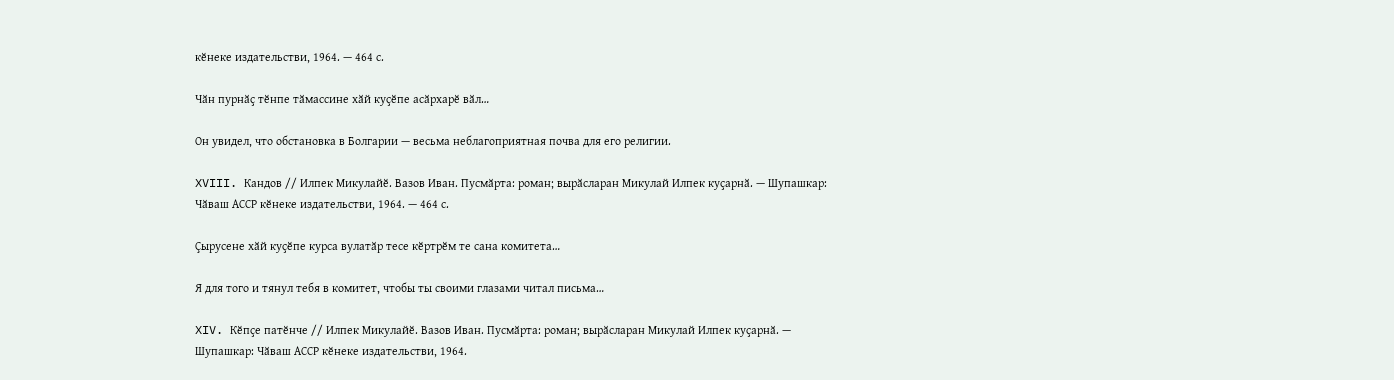кӗнеке издательстви, 1964. — 464 с.

Чӑн пурнӑҫ тӗнпе тӑмассине хӑй куҫӗпе асӑрхарӗ вӑл…

Он увидел, что обстановка в Болгарии — весьма неблагоприятная почва для его религии.

XVIII. Кандов // Илпек Микулайӗ. Вазов Иван. Пусмӑрта: роман; вырӑсларан Микулай Илпек куҫарнӑ. — Шупашкар: Чӑваш АССР кӗнеке издательстви, 1964. — 464 с.

Ҫырусене хӑй куҫӗпе курса вулатӑр тесе кӗртрӗм те сана комитета…

Я для того и тянул тебя в комитет, чтобы ты своими глазами читал письма…

XIV. Кӗпҫе патӗнче // Илпек Микулайӗ. Вазов Иван. Пусмӑрта: роман; вырӑсларан Микулай Илпек куҫарнӑ. — Шупашкар: Чӑваш АССР кӗнеке издательстви, 1964.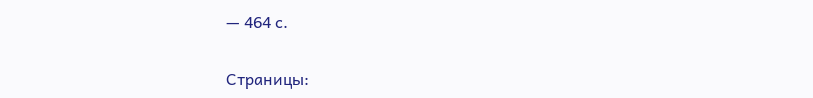— 464 с.

Страницы: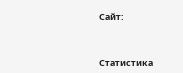Сайт:



Статистика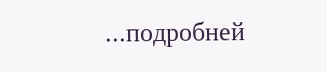...подробней